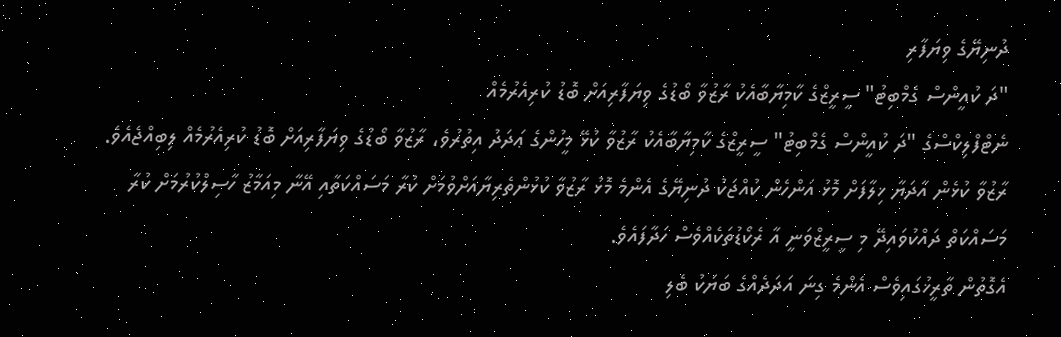ދުނިޔޭގެ ވިޔަފާރި
"ދަ ކުއީންސް ގެމްބިޓު" ސީރީޒްގެ ކާމިޔާބާއެކު ރާޒުވާ ބޯޑުގެ ވިޔަފާރިއަށް ބޮޑު ކުރިއެރުމެއް
ނެޓްފްލިކްސްގެ "ދަ ކުއީންސް ގެމްބިޓު" ސީރީޒްގެ ކާމިޔާބާއެކު ރާޒުވާ ކުޅޭ މީހުންގެ ޢަދަދު އިތުރުވެ، ރާޒުވާ ބޯޑުގެ ވިޔަފާރިއަށް ބޮޑު ކުރިއެރުމެއް ލިބިއްޖެއެވެ.
ރާޒުވާ ކުޅެން އާދަޔާ ޚިލާފަށް މޮޅު އަންހެން ކުއްޖަކު ދުނިޔޭގެ އެންމެ މޮޅު ރާޒުވާ ކުޅުންތެރިޔާއަށްވުމަށް ކުރާ މަސައްކަތާއި އޭނާ މިއަމާޒު ހާސިލްކުރުމަށް ކުރާ މަސައްކަތް ދައްކުވައިދޭ މި ސީރީޒްވަނީ އާ ރެކޯޑުތަކެއްވެސް ހަދާފައެވެ.
އެގޮތުން ތާރީޚުގައިވެސް އެންމެ ގިނަ އަދަދެއްގެ ބަޔަކު ބެލި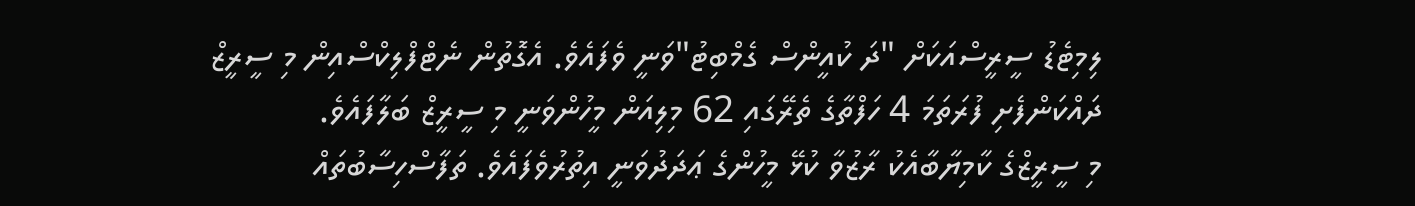ލިމިޓެޑު ސީރީސްއަކަށް "ދަ ކުއީންސް ގެމްބިޓު"ވަނީ ވެފައެވެ. އެގޮތުން ނެޓްފްލިކްސްއިން މި ސީރީޒް ދައްކަންފެށި ފުރަތަމަ 4 ހަފްތާގެ ތެރޭގައި 62 މިލިއަން މީހުންވަނީ މި ސީރީޒް ބަލާފައެވެ.
މި ސީރީޒްގެ ކާމިޔާބާއެކު ރާޒުވާ ކުޅޭ މީހުންގެ ޢަދަދުވަނީ އިތުރުވެފައެވެ. ތަފާސްހިސާބުތައް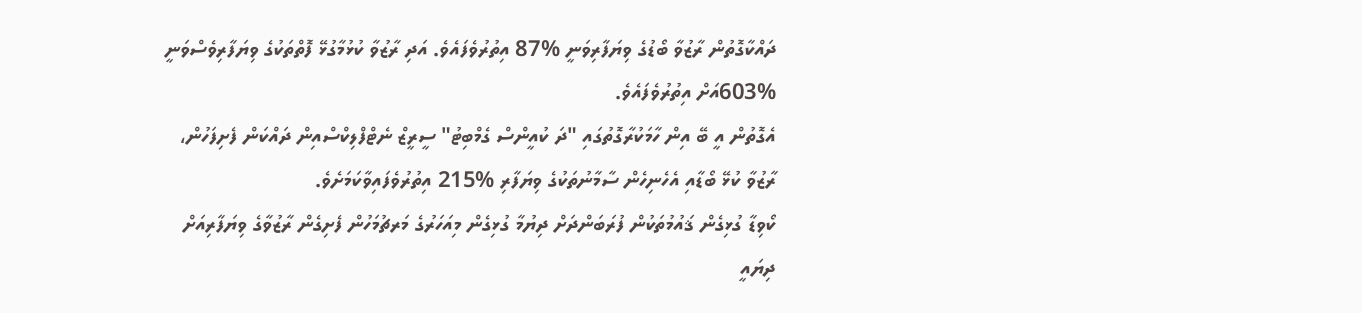ދައްކާގޮތުން ރާޒުވާ ބޯޑުގެ ވިޔަފާރިވަނީ %87 އިތުރުވެފައެވެ. އަދި ރާޒުވާ ކުޅުމާގުޅޭ ފޮތްތަކުގެ ވިޔަފާރިވެސްވަނީ %603އަށް އިތުރުވެފައެވެ.
އެގޮތުން އީ ބޭ އިން ހާމަކުރާގޮތުގައި "ދަ ކުއީންސް ގެމްބިޓު" ސީރީޒް ނެޓްފްލިކްސްއިން ދައްކަން ފެށިފަހުން، ރާޒުވާ ކުޅޭ ބޯޑާއި އެހެނިހެން ސާމާނުތަކުގެ ވިޔަފާރި %215 އިތުރުވެފައިވާކަމަށެވެ.
ކޯވިޑާ ގުޅިގެން ޤައުމުތަކުން ފުރަބަންދަށް ދިޔުމާ ގުޅިގެން މިއަހަރުގެ މަރޗުމަހުން ފެށިގެން ރާޒުވާގެ ވިޔަފާރިއަށް ދިޔައީ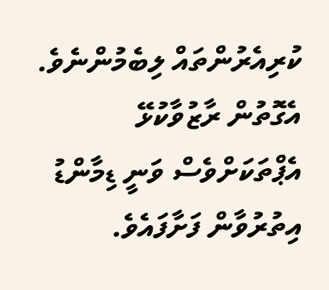ކުރިއެރުންތައް ލިބެމުންނެވެ. އެގޮތުން ރާޒުވާކުޅޭ އެޕްތަކަށްވެސް ވަނީ ޑިމާންޑު އިތުރުވާން ފަށާފައެވެ.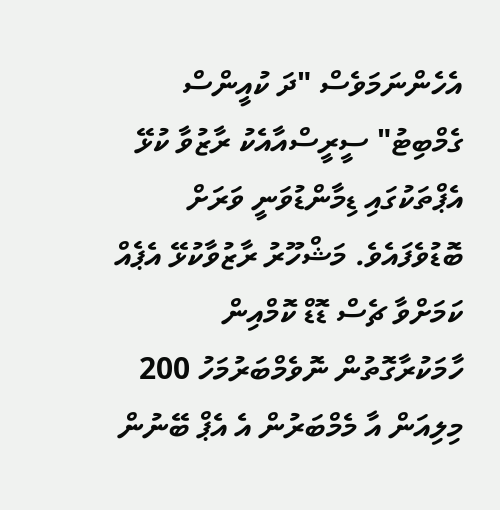އެހެންނަމަވެސް "ދަ ކުއީންސް ގެމްބިޓު" ސީރީސްއާއެކު ރާޒުވާ ކުޅޭ އެޕްތަކުގައި ޑިމާންޑުވަނީ ވަރަށް ބޮޑުވެފައެވެ. މަޝްހޫރު ރާޒުވާކުޅޭ އެޕެއް ކަމަށްވާ ޗެސް ޑޮޑް ކޮމްއިން ހާމަކުރާގޮތުން ނޮވެމްބަރުމަހު 200 މިލިއަން އާ މެމްބަރުން އެ އެޕް ބޭނުން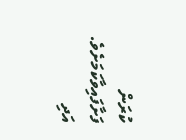ކުރަން ފަށާފައިވާކަމަށެވެ. އަދި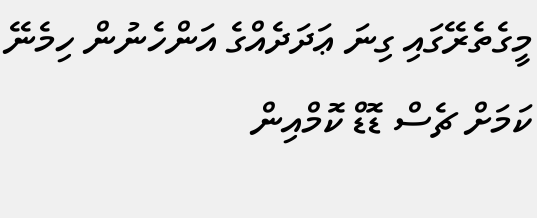މީގެތެރޭގައި ގިނަ ޢަދަދެއްގެ އަންހެނުން ހިމެނޭ ކަމަށް ޗެސް ޑޮޑް ކޮމްއިން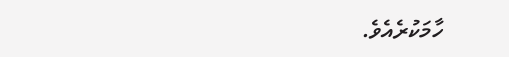ހާމަކުރެއެވެ.